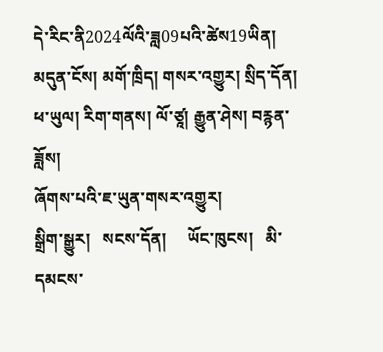དེ་རིང་ནི2024ལོའི་ཟླ09པའི་ཚེས19ཡིན།
མདུན་ངོས། མགོ་ཁྲིད། གསར་འགྱུར། སྲིད་དོན། ཕ་ཡུལ། རིག་གནས། ལོ་ཙཱ། རྒྱུན་ཤེས། བརྙན་ཟློས།
ཞོགས་པའི་ཇ་ཡུན་གསར་འགྱུར།
སྒྲིག་སྒྱུར།   སངས་དོན།     ཡོང་ཁུངས།   མི་དམངས་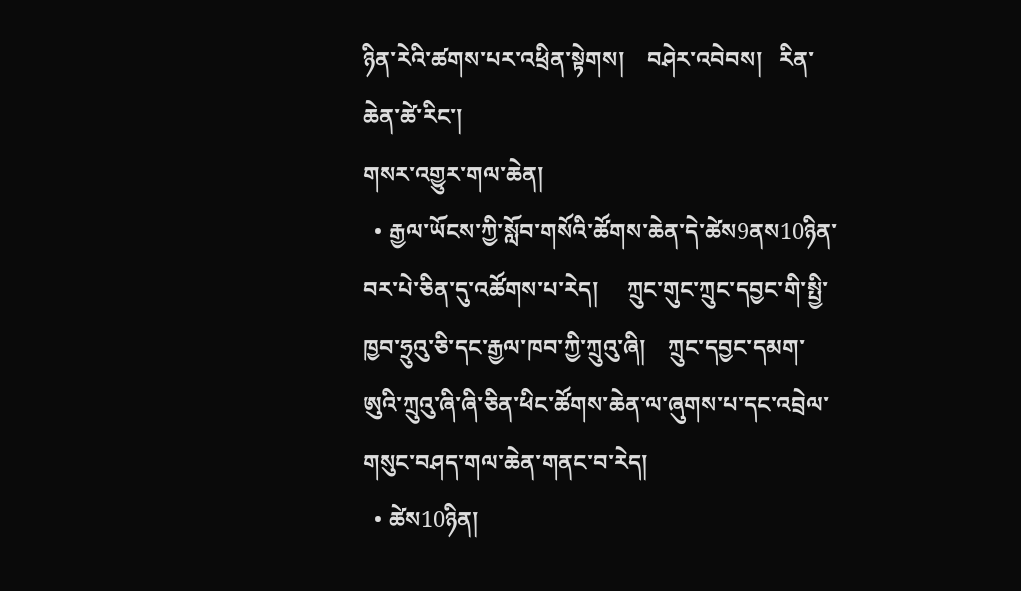ཉིན་རེའི་ཚགས་པར་འཕྲིན་སྟེགས།    བཤེར་འབེབས།   རིན་ཆེན་ཚེ་རིང་།
གསར་འགྱུར་གལ་ཆེན།
  • རྒྱལ་ཡོངས་ཀྱི་སློབ་གསོའི་ཚོགས་ཆེན་དེ་ཚེས9ནས10ཉིན་བར་པེ་ཅིན་དུ་འཚོགས་པ་རེད།     ཀྲུང་གུང་ཀྲུང་དབྱང་གི་སྤྱི་ཁྱབ་ཧྲུའུ་ཅི་དང་རྒྱལ་ཁབ་ཀྱི་ཀྲུའུ་ཞི།    ཀྲུང་དབྱང་དམག་ཨུའི་ཀྲུའུ་ཞི་ཞི་ཅིན་ཕིང་ཚོགས་ཆེན་ལ་ཞུགས་པ་དང་འབྲེལ་གསུང་བཤད་གལ་ཆེན་གནང་བ་རེད།
  • ཚེས10ཉིན།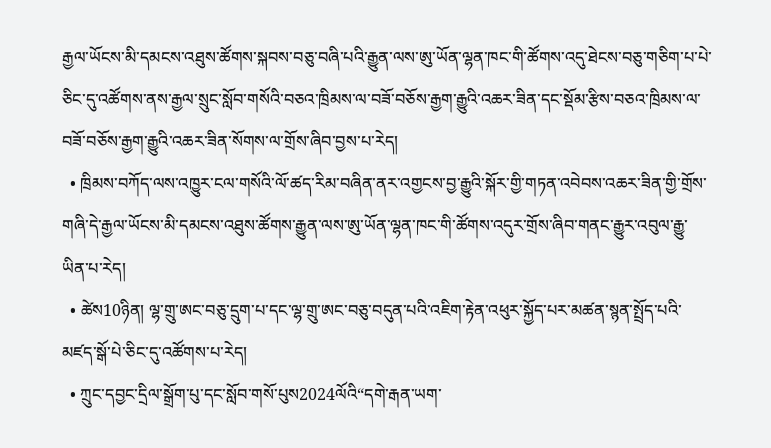རྒྱལ་ཡོངས་མི་དམངས་འཐུས་ཚོགས་སྐབས་བཅུ་བཞི་པའི་རྒྱུན་ལས་ཨུ་ཡོན་ལྷན་ཁང་གི་ཚོགས་འདུ་ཐེངས་བཅུ་གཅིག་པ་པེ་ཅིང་དུ་འཚོགས་ནས་རྒྱལ་སྲུང་སློབ་གསོའི་བཅའ་ཁྲིམས་ལ་བཟོ་བཅོས་རྒྱག་རྒྱུའི་འཆར་ཟིན་དང་སྡོམ་རྩིས་བཅའ་ཁྲིམས་ལ་བཟོ་བཅོས་རྒྱག་རྒྱུའི་འཆར་ཟིན་སོགས་ལ་གྲོས་ཞིབ་བྱས་པ་རེད།
  • ཁྲིམས་བཀོད་ལས་འཁྱུར་ངལ་གསོའི་ལོ་ཚད་རིམ་བཞིན་ནར་འགྱངས་བྱ་རྒྱུའི་སྐོར་གྱི་གཏན་འབེབས་འཆར་ཟིན་གྱི་གྲོས་གཞི་དེ་རྒྱལ་ཡོངས་མི་དམངས་འཐུས་ཚོགས་རྒྱུན་ལས་ཨུ་ཡོན་ལྷན་ཁང་གི་ཚོགས་འདུར་གྲོས་ཞིབ་གནང་རྒྱུར་འབུལ་རྒྱུ་ཡིན་པ་རེད།
  • ཚེས10ཉིན། ལྷ་གྲུ་ཨང་བཅུ་དྲུག་པ་དང་ལྷ་གྲུ་ཨང་བཅུ་བདུན་པའི་འཇིག་རྟེན་འཕུར་སྐྱོད་པར་མཚན་སྙན་སྤྲོད་པའི་མཛད་སྒོ་པེ་ཅིང་དུ་འཚོགས་པ་རེད།
  • ཀྲུང་དབྱང་དྲིལ་སྒྲོག་པུ་དང་སློབ་གསོ་པུས2024ལོའི“དགེ་རྒན་ཡག་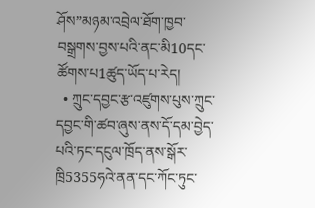ཤོས”མཉམ་འབྲེལ་ཐོག་ཁྱབ་བསྒྲགས་བྱས་པའི་ནང་མི10དང་ཚོགས་པ1ཚུད་ཡོད་པ་རེད།
  • ཀྲུང་དབྱང་རྩ་འཛུགས་པུས་ཀྲུང་དབྱང་གི་ཚབ་ཞུས་ནས་དོ་དམ་བྱེད་པའི་ཏང་དངུལ་ཁྲོད་ནས་སྒོར་ཁྲི5355ཧའེ་ནན་དང་ཀོང་ཏུང་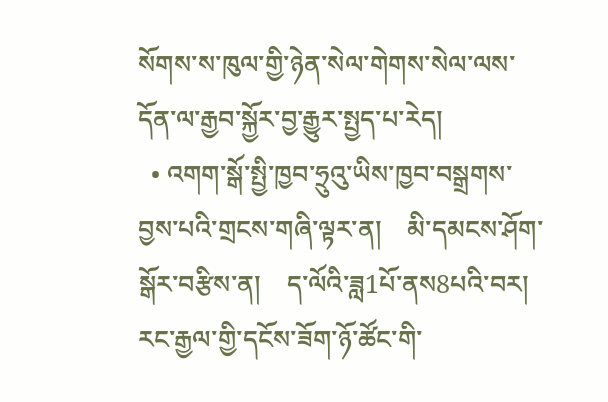སོགས་ས་ཁུལ་གྱི་ཉེན་སེལ་གེགས་སེལ་ལས་དོན་ལ་རྒྱབ་སྐྱོར་བྱ་རྒྱུར་སྤྱད་པ་རེད།
  • འགག་སྒོ་སྤྱི་ཁྱབ་ཧྲུའུ་ཡིས་ཁྱབ་བསྒྲགས་བྱས་པའི་གྲངས་གཞི་ལྟར་ན།    མི་དམངས་ཤོག་སྒོར་བརྩིས་ན།    ད་ལོའི་ཟླ1པོ་ནས8པའི་བར། རང་རྒྱལ་གྱི་དངོས་ཟོག་ཉོ་ཚོང་གི་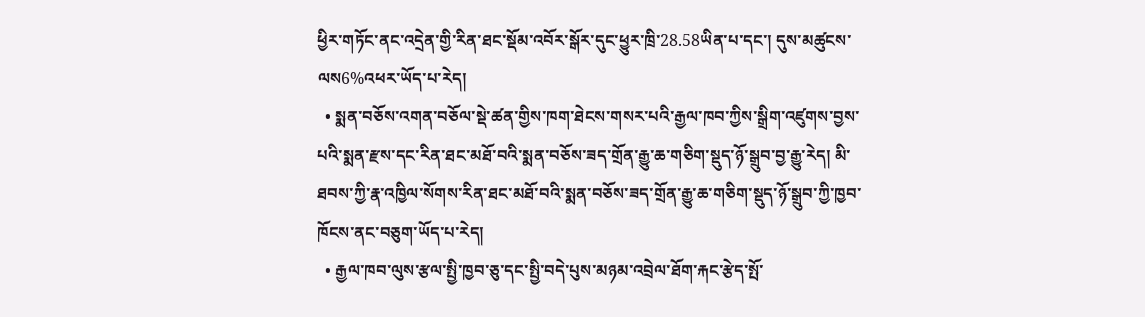ཕྱིར་གཏོང་ནང་འདྲེན་གྱི་རིན་ཐང་སྡོམ་འབོར་སྒོར་དུང་ཕྱུར་ཁྲི་28.58ཡིན་པ་དང་། དུས་མཚུངས་ལས6%འཕར་ཡོད་པ་རེད།
  • སྨན་བཅོས་འགན་བཅོལ་སྡེ་ཚན་གྱིས་ཁག་ཐེངས་གསར་པའི་རྒྱལ་ཁབ་ཀྱིས་སྒྲིག་འཛུགས་བྱས་པའི་སྨན་རྫས་དང་རིན་ཐང་མཐོ་བའི་སྨན་བཅོས་ཟད་གྲོན་རྒྱུ་ཆ་གཅིག་སྡུད་ཉོ་སྒྲུབ་བྱ་རྒྱུ་རེད། མི་ཐབས་ཀྱི་རྣ་འཁྱིལ་སོགས་རིན་ཐང་མཐོ་བའི་སྨན་བཅོས་ཟད་གྲོན་རྒྱུ་ཆ་གཅིག་སྡུད་ཉོ་སྒྲུབ་ཀྱི་ཁྱབ་ཁོངས་ནང་བཅུག་ཡོད་པ་རེད།
  • རྒྱལ་ཁབ་ལུས་རྩལ་སྤྱི་ཁྱབ་ཅུ་དང་སྤྱི་བདེ་པུས་མཉམ་འབྲེལ་ཐོག་རྐང་རྩེད་སྤོ་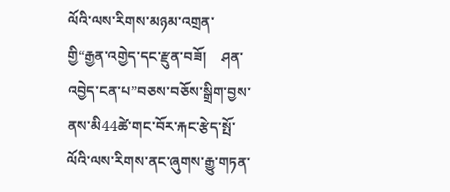ལོའི་ལས་རིགས་མཉམ་འགྲན་གྱི“རྒྱན་འགྱེད་དང་རྫུན་བཟོ།    ཤན་འབྱེད་ངན་པ”བཅས་བཅོས་སྒྲིག་བྱས་ནས་མི44ཚེ་གང་བོར་རྐང་རྩེད་སྤོ་ལོའི་ལས་རིགས་ནང་ཞུགས་རྒྱུ་གཏན་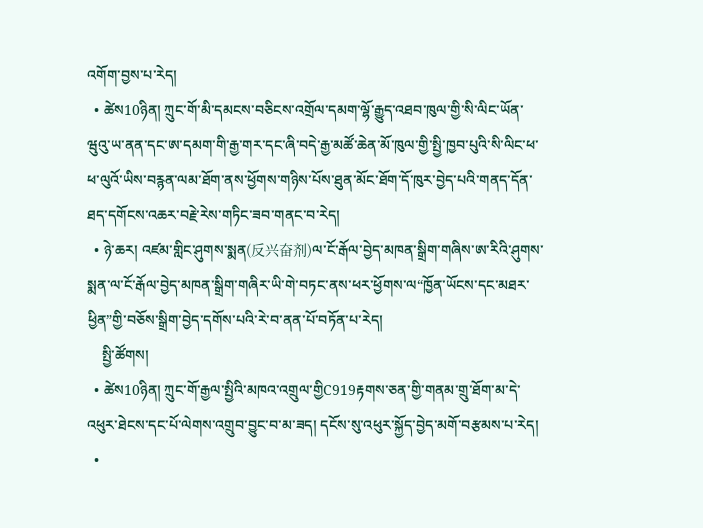འགོག་བྱས་པ་རེད།
  • ཚེས10ཉིན། ཀྲུང་གོ་མི་དམངས་བཅིངས་འགྲོལ་དམག་ལྷོ་རྒྱུད་འཐབ་ཁུལ་གྱི་སི་ལིང་ཡོན་ཝུའུ་ཡ་ནན་དང་ཨ་དམག་གི་རྒྱ་གར་དང་ཞི་བདེ་རྒྱ་མཚོ་ཆེན་མོ་ཁུལ་གྱི་སྤྱི་ཁྱབ་པུའི་སི་ལིང་ཕ་ཕ་ལུའོ་ཡིས་བརྙན་ལམ་ཐོག་ནས་ཕྱོགས་གཉིས་པོས་ཐུན་མོང་ཐོག་དོ་ཁུར་བྱེད་པའི་གནད་དོན་ཐད་དགོངས་འཆར་བརྗེ་རེས་གཏིང་ཟབ་གནང་བ་རེད།
  • ཉེ་ཆར། འཛམ་གླིང་ཤུགས་སྨན(反兴奋剂)ལ་ངོ་རྒོལ་བྱེད་མཁན་སྒྲིག་གཞིས་ཨ་རིའི་ཤུགས་སྨན་ལ་ངོ་རྒོལ་བྱེད་མཁན་སྒྲིག་གཞིར་ཡི་གེ་བཏང་ནས་ཕར་ཕྱོགས་ལ“ཁྱོན་ཡོངས་དང་མཐར་ཕྱིན”གྱི་བཅོས་སྒྲིག་བྱེད་དགོས་པའི་རེ་བ་ནན་པོ་བཏོན་པ་རེད།
    སྤྱི་ཚོགས།
  • ཚེས10ཉིན། ཀྲུང་གོ་རྒྱལ་སྤྱིའི་མཁའ་འགྲུལ་གྱིC919རྟགས་ཅན་གྱི་གནམ་གྲུ་ཐོག་མ་དེ་འཕུར་ཐེངས་དང་པོ་ལེགས་འགྲུབ་བྱུང་བ་མ་ཟད། དངོས་སུ་འཕུར་སྐྱོད་བྱེད་མགོ་བརྩམས་པ་རེད།
  •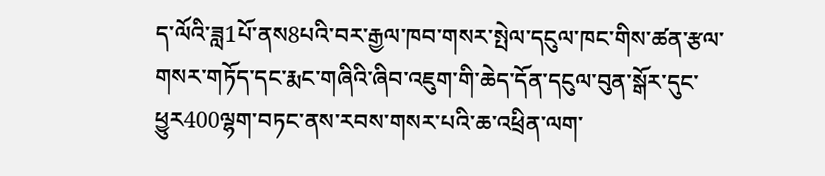ད་ལོའི་ཟླ1པོ་ནས8པའི་བར་རྒྱལ་ཁབ་གསར་སྤེལ་དངུལ་ཁང་གིས་ཚན་རྩལ་གསར་གཏོད་དང་རྨང་གཞིའི་ཞིབ་འཇུག་གི་ཆེད་དོན་དངུལ་བུན་སྒོར་དུང་ཕྱུར400ལྷག་བཏང་ནས་རབས་གསར་པའི་ཆ་འཕྲིན་ལག་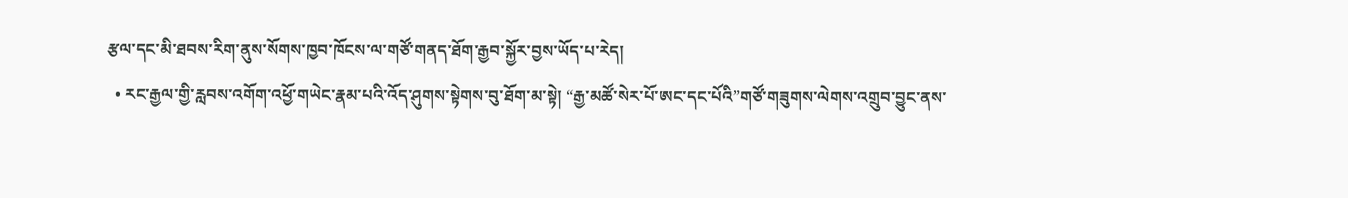རྩལ་དང་མི་ཐབས་རིག་ནུས་སོགས་ཁྱབ་ཁོངས་ལ་གཙོ་གནད་ཐོག་རྒྱབ་སྐྱོར་བྱས་ཡོད་པ་རེད།
  • རང་རྒྱལ་གྱི་རླབས་འགོག་འཕྱོ་གཡེང་རྣམ་པའི་འོད་ཤུགས་སྟེགས་བུ་ཐོག་མ་སྟེ། “རྒྱ་མཚོ་སེར་པོ་ཨང་དང་པོའི”གཙོ་གཟུགས་ལེགས་འགྲུབ་བྱུང་ནས་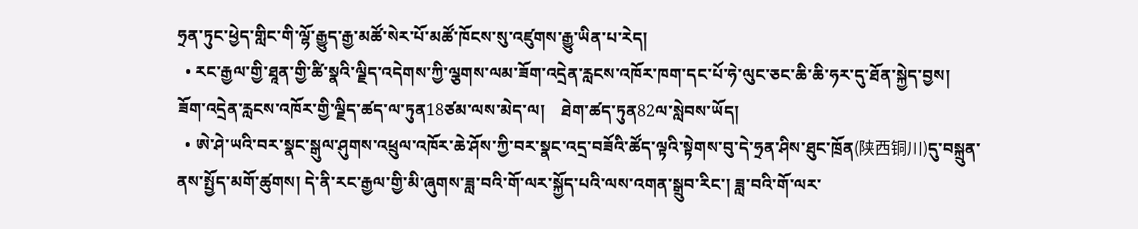ཧྲན་ཏུང་ཕྱེད་གླིང་གི་ལྷོ་རྒྱུད་རྒྱ་མཚོ་སེར་པོ་མཚོ་ཁོངས་སུ་འཛུགས་རྒྱུ་ཡིན་པ་རེད།
  • རང་རྒྱལ་གྱི་ཐཱན་གྱི་ཚི་སྣའི་ལྗིད་འདེགས་ཀྱི་ལྕགས་ལམ་ཟོག་འདྲེན་རླངས་འཁོར་ཁག་དང་པོ་ཧེ་ལུང་ཅང་ཆི་ཆི་ཧར་དུ་ཐོན་སྐྱེད་བྱས།     ཟོག་འདྲེན་རླངས་འཁོར་གྱི་ལྗིད་ཚད་ལ་ཏུན18ཙམ་ལས་མེད་ལ།    ཐེག་ཚད་ཏུན82ལ་སླེབས་ཡོད།
  • ཨེ་ཤེ་ཡའི་བར་སྣང་སྒུལ་ཤུགས་འཕྲུལ་འཁོར་ཆེ་ཤོས་ཀྱི་བར་སྣང་འདྲ་བཟོའི་ཚོད་ལྟའི་སྟེགས་བུ་དེ་ཧྲན་ཤིས་ཐུང་ཁྲོན(陕西铜川)དུ་བསྐྲུན་ནས་སྤྱོད་མགོ་ཚུགས། དེ་ནི་རང་རྒྱལ་གྱི་མི་ཞུགས་ཟླ་བའི་གོ་ལར་སྐྱོད་པའི་ལས་འགན་སྒྲུབ་རིང་། ཟླ་བའི་གོ་ལར་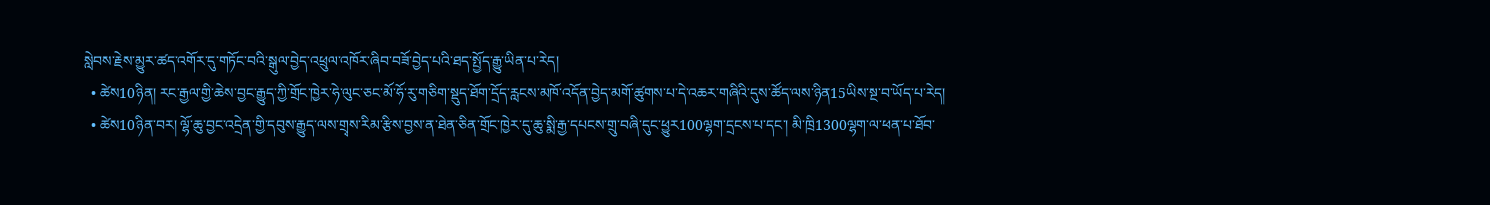སླེབས་རྗེས་མྱུར་ཚད་འགོར་དུ་གཏོང་བའི་སྒུལ་བྱེད་འཕྲུལ་འཁོར་ཞིབ་བཟོ་བྱེད་པའི་ཐད་སྤྱོད་རྒྱུ་ཡིན་པ་རེད།
  • ཚེས10ཉིན། རང་རྒྱལ་གྱི་ཆེས་བྱང་རྒྱུད་ཀྱི་གྲོང་ཁྱེར་ཧེ་ལུང་ཅང་མོ་ཧོ་རུ་གཅིག་སྡུད་ཐོག་དྲོད་རླངས་མཁོ་འདོན་བྱེད་མགོ་ཚུགས་པ་དེ་འཆར་གཞིའི་དུས་ཚོད་ལས་ཉིན15ཡིས་སྔ་བ་ཡོད་པ་རེད།
  • ཚེས10ཉིན་བར། ལྷོ་ཆུ་བྱང་འདྲེན་གྱི་དབུས་རྒྱུད་ལས་གྲྭས་རིམ་རྩིས་བྱས་ན་ཐེན་ཅིན་གྲོང་ཁྱེར་དུ་ཆུ་སྨི་རྒྱ་དཔངས་གྲུ་བཞི་དུང་ཕྱུར100ལྷག་དྲངས་པ་དང་། མི་ཁྲི1300ལྷག་ལ་ཕན་པ་ཐོབ་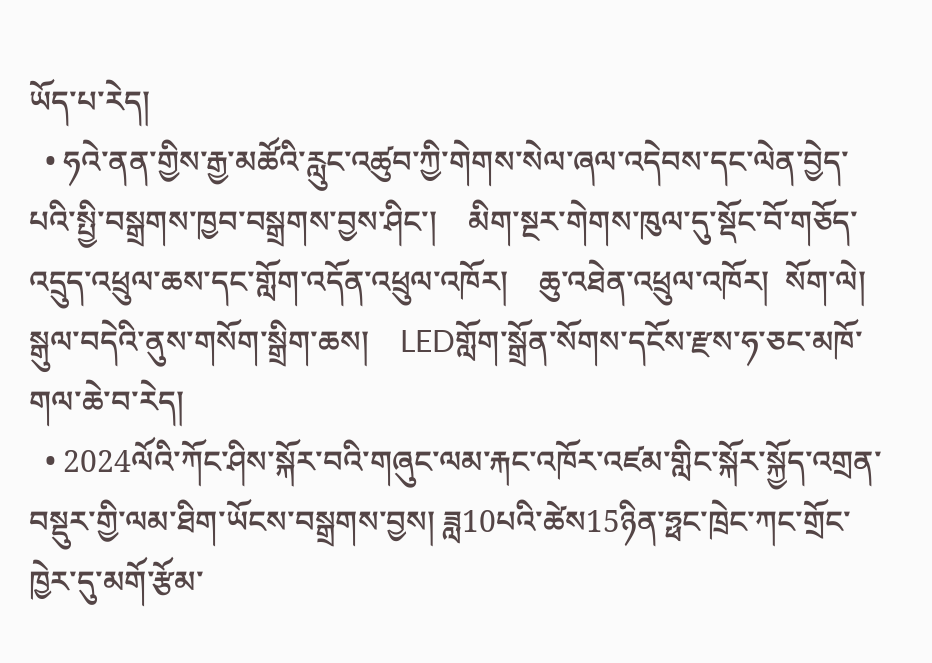ཡོད་པ་རེད།
  • ཧའེ་ནན་གྱིས་རྒྱ་མཚོའི་རླུང་འཚུབ་ཀྱི་གེགས་སེལ་ཞལ་འདེབས་དང་ལེན་བྱེད་པའི་སྤྱི་བསྒྲགས་ཁྱབ་བསྒྲགས་བྱས་ཤིང་།    མིག་སྔར་གེགས་ཁུལ་དུ་སྡོང་བོ་གཅོད་འདྲུད་འཕྲུལ་ཆས་དང་གློག་འདོན་འཕྲུལ་འཁོར།    ཆུ་འཐེན་འཕྲུལ་འཁོར།  སོག་ལེ། སྒུལ་བདེའི་ནུས་གསོག་སྒྲིག་ཆས།    LEDགློག་སྒྲོན་སོགས་དངོས་རྫས་ཧ་ཅང་མཁོ་གལ་ཆེ་བ་རེད།
  • 2024ལོའི་ཀོང་ཤིས་སྐོར་བའི་གཞུང་ལམ་རྐང་འཁོར་འཛམ་གླིང་སྐོར་སྐྱོད་འགྲན་བསྡུར་གྱི་ལམ་ཐིག་ཡོངས་བསྒྲགས་བྱས། ཟླ10པའི་ཚེས15ཉིན་ཧྥང་ཁྲེང་ཀང་གྲོང་ཁྱེར་དུ་མགོ་རྩོམ་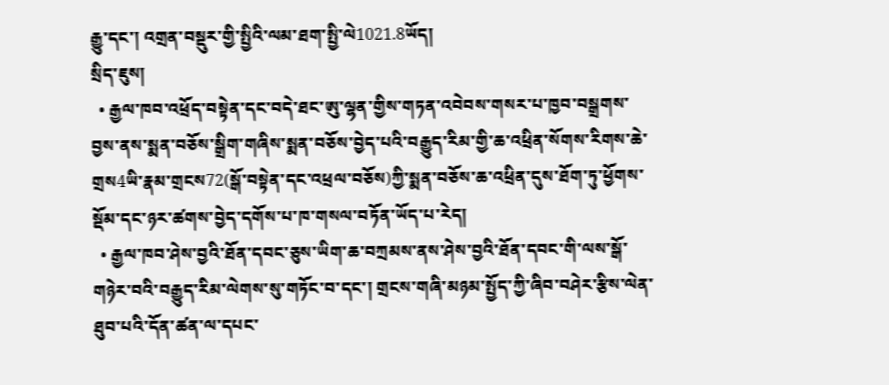རྒྱུ་དང་། འགྲན་བསྡུར་གྱི་སྤྱིའི་ལམ་ཐག་སྤྱི་ལེ1021.8ཡོད།
སྲིད་ཇུས།
  • རྒྱལ་ཁབ་འཕྲོད་བསྟེན་དང་བདེ་ཐང་ཨུ་ལྷན་གྱིས་གཏན་འབེབས་གསར་པ་ཁྱབ་བསྒྲགས་བྱས་ནས་སྨན་བཅོས་སྒྲིག་གཞིས་སྨན་བཅོས་བྱེད་པའི་བརྒྱུད་རིམ་གྱི་ཆ་འཕྲིན་སོགས་རིགས་ཆེ་གྲས4ཡི་རྣམ་གྲངས72(སྒོ་བསྟེན་དང་འཕྲལ་བཅོས)ཀྱི་སྨན་བཅོས་ཆ་འཕྲིན་དུས་ཐོག་ཏུ་ཕྱོགས་སྡོམ་དང་ཉར་ཚགས་བྱེད་དགོས་པ་ཁ་གསལ་བཏོན་ཡོད་པ་རེད།
  • རྒྱལ་ཁབ་ཤེས་བྱའི་ཐོན་དབང་ཅུས་ཡིག་ཆ་བཀྲམས་ནས་ཤེས་བྱའི་ཐོན་དབང་གི་ལས་སྒོ་གཉེར་བའི་བརྒྱུད་རིམ་ལེགས་སུ་གཏོང་བ་དང་། གྲངས་གཞི་མཉམ་སྤྱོད་ཀྱི་ཞིབ་བཤེར་རྩིས་ལེན་ཐུབ་པའི་དོན་ཚན་ལ་དཔང་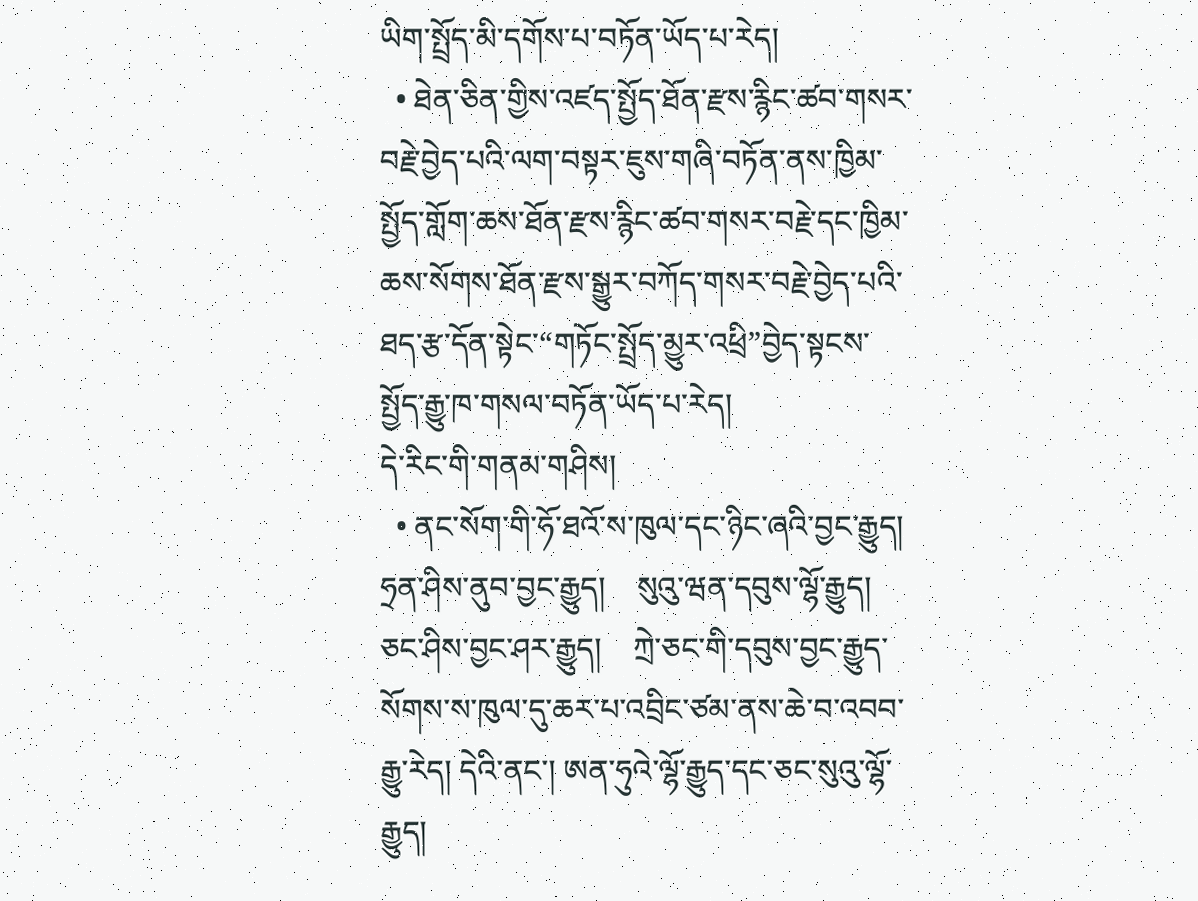ཡིག་སྤྲོད་མི་དགོས་པ་བཏོན་ཡོད་པ་རེད།
  • ཐེན་ཅིན་གྱིས་འཛད་སྤྱོད་ཐོན་རྫས་རྙིང་ཚབ་གསར་བརྗེ་བྱེད་པའི་ལག་བསྟར་ཇུས་གཞི་བཏོན་ནས་ཁྱིམ་སྤྱོད་གློག་ཆས་ཐོན་རྫས་རྙིང་ཚབ་གསར་བརྗེ་དང་ཁྱིམ་ཆས་སོགས་ཐོན་རྫས་སྒྱུར་བཀོད་གསར་བརྗེ་བྱེད་པའི་ཐད་རྩ་དོན་སྟེང་“གཏོང་སྤྲོད་མྱུར་འཕྲི”བྱེད་སྟངས་སྤྱོད་རྒྱུ་ཁ་གསལ་བཏོན་ཡོད་པ་རེད།
དེ་རིང་གི་གནམ་གཤིས།
  • ནང་སོག་གི་ཧོ་ཐའོ་ས་ཁུལ་དང་ཉིང་ཞའི་བྱང་རྒྱུད།    ཧྲན་ཤིས་ནུབ་བྱང་རྒྱུད།    སུའུ་ཝན་དབུས་ལྷོ་རྒྱུད།    ཅང་ཤིས་བྱང་ཤར་རྒྱུད།    ཀྲེ་ཅང་གི་དབུས་བྱང་རྒྱུད་སོགས་ས་ཁུལ་དུ་ཆར་པ་འབྲིང་ཙམ་ནས་ཆེ་བ་འབབ་རྒྱུ་རེད། དེའི་ནང་། ཨན་ཧུའེ་ལྷོ་རྒྱུད་དང་ཅང་སུའུ་ལྷོ་རྒྱུད།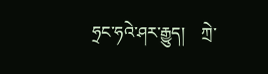ཧྲང་ཧའེ་ཤར་རྒྱུད།    ཀྲེ་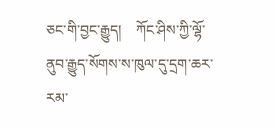ཅང་གི་བྱང་རྒྱུད།    ཀོང་ཤིས་ཀྱི་ལྷོ་ནུབ་རྒྱུད་སོགས་ས་ཁུལ་དུ་དྲག་ཆར་རམ་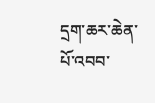དྲག་ཆར་ཆེན་པོ་འབབ་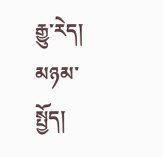རྒྱུ་རེད།
མཉམ་སྤྱོད།